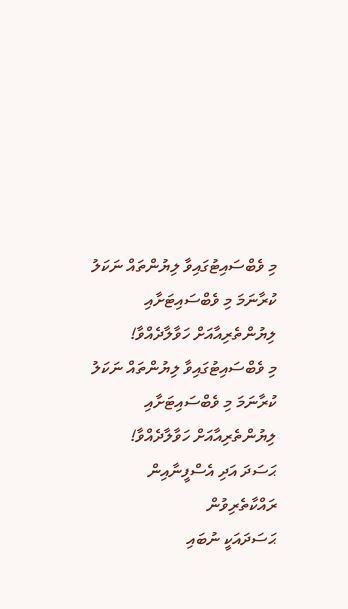މި ވެބްސައިޓުގައިވާ ލިޔުންތައް ނަކަލު ކުރާނަމަ މި ވެބްސައިޓަށާއި ލިޔުންތެރިއާއަށް ހަވާލާދެއްވާ!
މި ވެބްސައިޓުގައިވާ ލިޔުންތައް ނަކަލު ކުރާނަމަ މި ވެބްސައިޓަށާއި ލިޔުންތެރިއާއަށް ހަވާލާދެއްވާ!
ޙަސަދަ އަދި އެސްފީނާއިން ރައްކާތެރިވުން
ޙަސަދައަކީ ނުބައި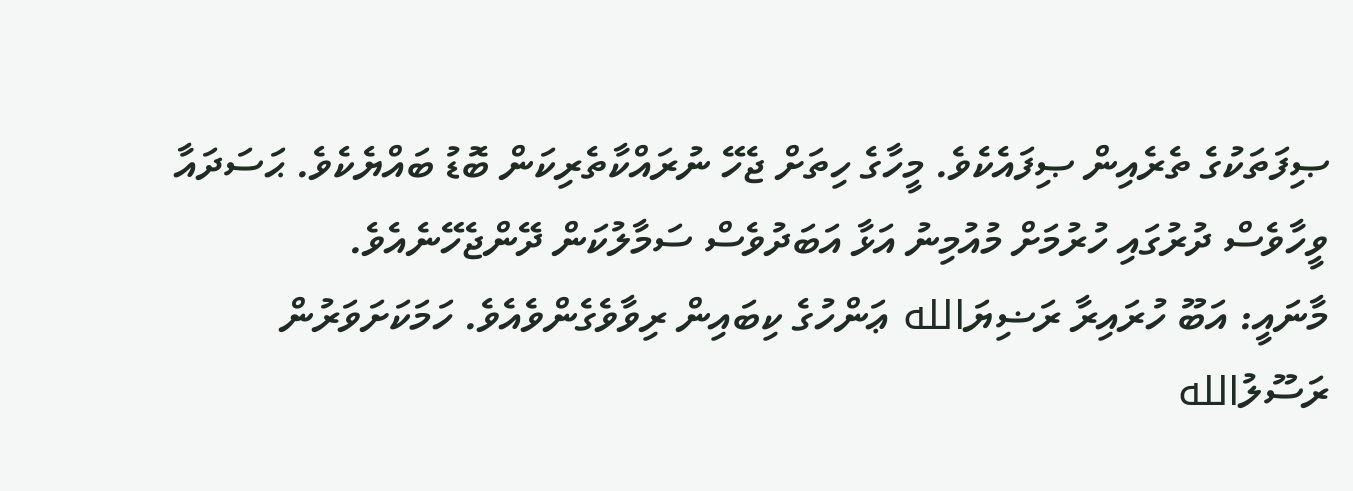ޞިފަތަކުގެ ތެރެއިން ޞިފައެކެވެ. މީހާގެ ހިތަށް ޖެހޭ ނުރައްކާތެރިކަން ބޮޑު ބައްޔެކެވެ. ޙަސަދައާ ވީހާވެސް ދުރުގައި ހުރުމަށް މުއުމިނު އަޅާ އަބަދުވެސް ސަމާލުކަން ދޭންޖެހޭނެއެވެ.
މާނައީ: އަބޫ ހުރައިރާ ރަޟިޔަالله ޢަންހުގެ ކިބައިން ރިވާވެގެންވެއެވެ. ހަމަކަށަވަރުން ރަސޫލުالله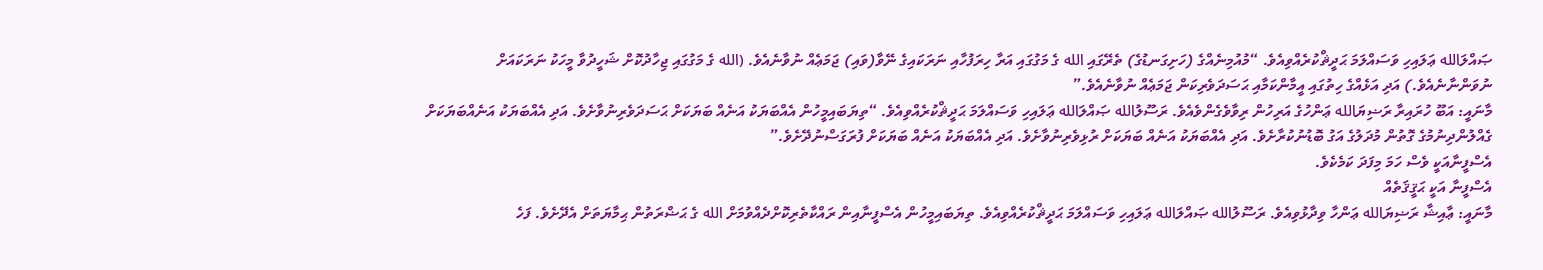ޞައްލަالله ޢަލައިހި ވަސައްލަމަ ޙަދީޘްކުރެއްވިއެވެ. “މުއުމިނެއްގެ (ހަށިގަނޑުގެ) ތެރޭގައި الله ގެ މަގުގައި އަރާ ހިރަފުހާއި ނަރަކައިގެ ނޭވާ(ވައި) ޖަމަޢެއް ނުވާނެއެވެ. (الله ގެ މަގުގައި ޖިހާދުކޮށް ޝަހީދުވާ މީހަކު ނަރަކައަށް ނުވަންނާނެއެވެ.) އަދި އަޅެއްގެ ހިތުގައި އީމާންކަމާއި ޙަސަދަވެރިކަން ޖަމަޢެއް ނުވާނެއެވެ.”
މާނައީ: އަބޫ ހުރައިރާ ރަޟިޔަالله ޢަންހުގެ އަރިހުން ރިވާވެގެންވެއެވެ. ރަސޫލުالله ޞައްލަالله ޢަލައިހި ވަސައްލަމަ ޙަދީޘްކުރެއްވިއެވެ. “ތިޔަބައިމީހުން އެއްބަޔަކު އަނެއް ބަޔަކަށް ޙަސަދަވެރިނުވާށެވެ. އަދި އެއްބަޔަކު އަނެއްބަޔަކަށް ގެއްލުންދިނުމުގެ ގޮތުން މުދަލުގެ އަގު ބޮޑުނުކުރާށެވެ. އަދި އެއްބަޔަކު އަނެއް ބަޔަކަށް ރުޅިވެރިނުވާށެވެ. އަދި އެއްބަޔަކު އަނެއް ބަޔަކަށް ފުރަގަސްނުދޭށެވެ.”
އެސްފީނާއަކީ ވެސް ހަމަ މިފަދަ ކަމެކެވެ.
އެސްފީނާ އަކީ ޙަޤީޤަތެއް
މާނައީ: ޢާއިޝާ ރަޟިޔަالله ޢަންހާ ވިދާޅުވިއެވެ. ރަސޫލުالله ޞައްލަالله ޢަލައިހި ވަސައްލަމަ ޙަދީޘްކުރެއްވިއެވެ. ތިޔަބައިމީހުން އެސްފީނާއިން ރައްކާތެރިކޮށްދެއްވުމަށް الله ގެ ޙަޟްރަތުން ޙިމާޔަތަށް އެދޭށެވެ. ފަހެ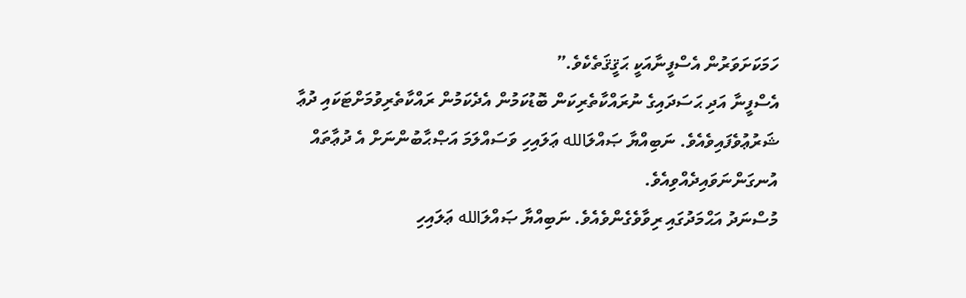ހަމަކަށަވަރުން އެސްފީނާއަކީ ޙަޤީޤަތެކެވެ.”
އެސްފީނާ އަދި ޙަސަދައިގެ ނުރައްކާތެރިކަން ބޮޑުކަމުން އެދެކަމުން ރައްކާތެރިވުމަށްޓަކައި ދުޢާ ޝަރުޢުވެފައިވެއެވެ. ނަބިއްޔާ ޞައްލަالله ޢަލައިހި ވަސައްލަމަ އަޞްޙާބުންނަށް އެ ދުޢާތައް އުނގަންނަވައިދެއްވިއެވެ.
މުސްނަދު އަޙްމަދުގައި ރިވާވެގެންވެއެވެ. ނަބިއްޔާ ޞައްލަالله ޢަލައިހި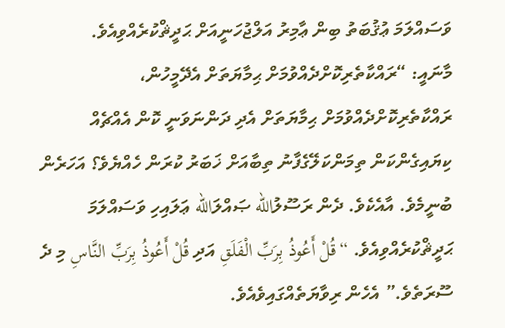ވަސައްލަމަ ޢުޤުބަތު ބިން ޢާމިރު އަލްޖުހަނީއަށް ޙަދީޘްކުރެއްވިއެވެ.
މާނައީ: “ރައްކާތެރިކޮށްދެއްވުމަށް ޙިމާޔަތަށް އެދޭމީހުން، ރައްކާތެރިކޮށްދެއްވުމަށް ޙިމާޔަތަށް އެދި ދަންނަވަނީ ކޮން އެއްޗެއް ކިޔައިގެންކަން ތިމަންކަލޭގެފާނު ތިބާއަށް ޚަބަރު ކުރަން ހެއްޔެވެ؟ އަހަރެން ބުނީމެވެ. އާއެކެވެ. ދެން ރަސޫލުالله ޞައްލަالله ޢަލައިހި ވަސައްލަމަ ޙަދީޘްކުރެއްވިއެވެ. “قُلْ أَعُوذُ بِرَبِّ الْفَلَقِ އަދި قُلْ أَعُوذُ بِرَبِّ النَّاسِ މި ދެ ސޫރަތެވެ.” އެހެން ރިވާޔަތެއްގައިވެއެވެ.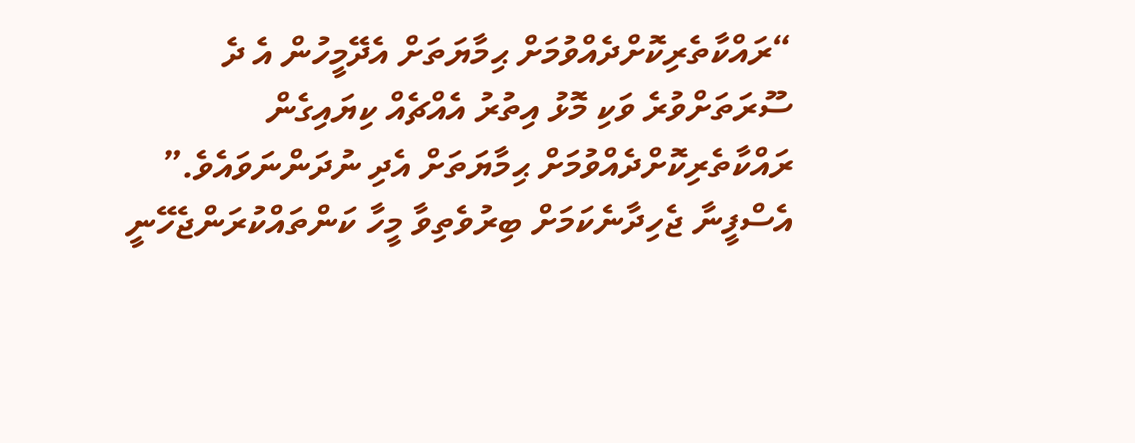“ރައްކާތެރިކޮށްދެއްވުމަށް ޙިމާޔަތަށް އެދޭމީހުން އެ ދެ ސޫރަތަށްވުރެ ވަކި މޮޅު އިތުރު އެއްޗެއް ކިޔައިގެން ރައްކާތެރިކޮށްދެއްވުމަށް ޙިމާޔަތަށް އެދި ނުދަންނަވައެވެ.”
އެސްފީނާ ޖެހިދާނެކަމަށް ބިރުވެތިވާ މީހާ ކަންތައްކުރަންޖެހޭނީ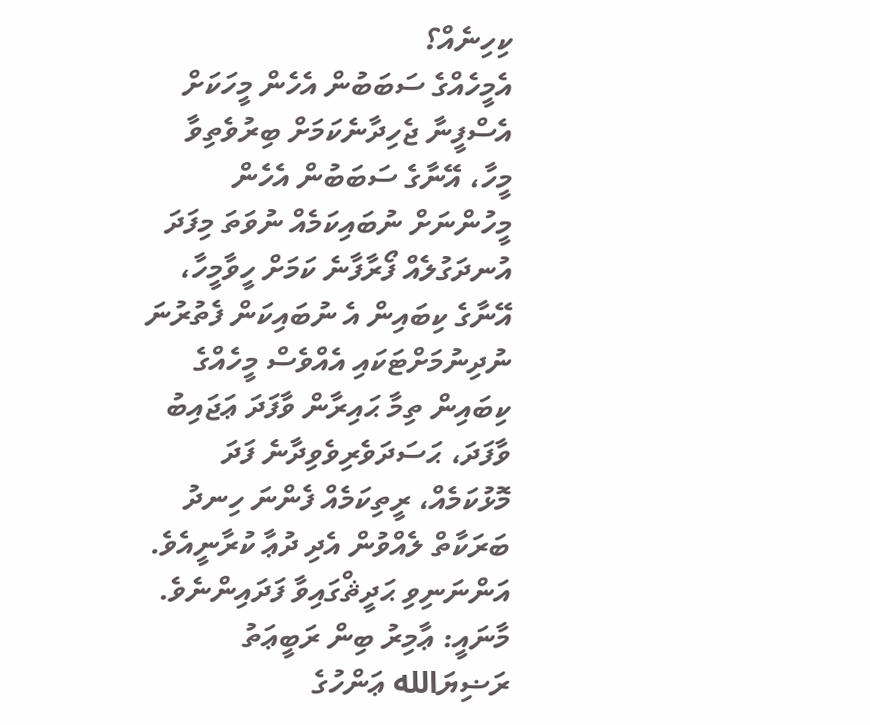ކިހިނެއް؟
އެމީހެއްގެ ސަބަބުން އެހެން މީހަކަށް އެސްފީނާ ޖެހިދާނެކަމަށް ބިރުވެތިވާ މީހާ، އޭނާގެ ސަބަބުން އެހެން މީހުންނަށް ނުބައިކަމެއް ނުވަތަ މިފަދަ އުނދަގުލެއް ފޯރާފާނެ ކަމަށް ހީވާމީހާ، އޭނާގެ ކިބައިން އެ ނުބައިކަން ފެތުރުނަ ނުދިނުމަށްޓަކައި އެއްވެސް މީހެއްގެ ކިބައިން ތިމާ ޙައިރާން ވާފަދަ ޢަޖައިބު ވާފަދަ، ޙަސަދަވެރިވެވިދާނެ ފަދަ މޮޅުކަމެއް، ރީތިކަމެއް ފެންނަ ހިނދު ބަރަކާތް ލެއްވުން އެދި ދުޢާ ކުރާނީއެވެ. އަންނަނިވި ޙަދީޘްގައިވާ ފަދައިންނެވެ.
މާނައީ: ޢާމިރު ބިން ރަބީޢަތު ރަޟިޔަالله ޢަންހުގެ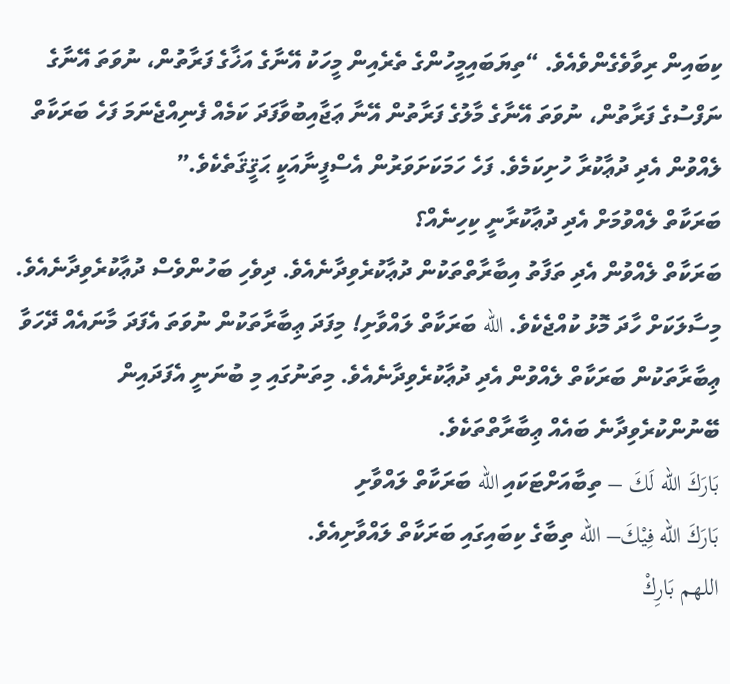ކިބައިން ރިވާވެގެންވެއެވެ. “ތިޔަބައިމީހުންގެ ތެރެއިން މީހަކު އޭނާގެ އަޚާގެ ފަރާތުން، ނުވަތަ އޭނާގެ ނަފްސުގެ ފަރާތުން، ނުވަތަ އޭނާގެ މާލުގެ ފަރާތުން އޭނާ ޢަޖާއިބުވާފަދަ ކަމެއް ފެނިއްޖެނަމަ ފަހެ ބަރަކާތް ލެއްވުން އެދި ދުޢާކުރާ ހުށިކަމެވެ. ފަހެ ހަމަކަށަވަރުން އެސްފީނާއަކީ ޙަޤީޤަތެކެވެ.”
ބަރަކާތް ލެއްވުމަށް އެދި ދުޢާކުރާނީ ކިހިނެއް؟
ބަރަކާތް ލެއްވުން އެދި ތަފާތު އިބާރާތްތަކުން ދުޢާކުރެވިދާނެއެވެ. ދިވެހި ބަހުންވެސް ދުޢާކުރެވިދާނެއެވެ. މިސާލަކަށް ހާދަ މޮޅު ކުއްޖެކެވެ. الله ބަރަކާތް ލައްވާށި! މިފަދަ ޢިބާރާތަކުން ނުވަތަ އެފަދަ މާނައެއް ދޭހަވާ ޢިބާރާތަކުން ބަރަކާތް ލެއްވުން އެދި ދުޢާކުރެވިދާނެއެވެ. މިތަނުގައި މި ބުނަނީ އެފަދައިން ބޭނުންކުރެވިދާނެ ބައެއް ޢިބާރާތްތަކެވެ.
بَارَكَ الله لَكَ – ތިބާއަށްޓަކައި الله ބަރަކާތް ލައްވާށި
بَارَكَ الله فِيْكَ– الله ތިބާގެ ކިބައިގައި ބަރަކާތް ލައްވާށިއެވެ.
اللهم بَارِكْ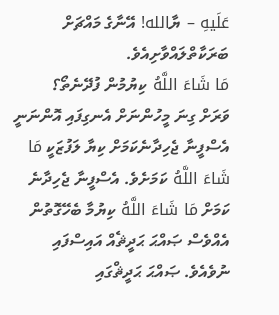عَلَيهِ – ޔާالله! އޭނާގެ މައްޗަށް ބަރަކާތްލައްވާށިއެވެ.
مَا شَاءَ اللَّهُ ކިޔުމުން ފުދޭނެތޯ؟
ވަރަށް ގިނަ މީހުންނަށް އެނގިފައި އޮންނަނީ އެސްފީނާ ޖެހިދާނެކަމަށް ކިޔާ ލަފުޒަކީ مَا شَاءَ اللَّهُ ކަމަށެވެ. އެސްފީނާ ޖެހިދާނެ ކަމަށް مَا شَاءَ اللَّهُ ކިޔުމާ ބެހޭގޮތުން އެއްވެސް ޞައްޙަ ޙަދީޘެއް އައިސްފައި ނުވެއެވެ. ޞައްޙަ ޙަދީޘްގައި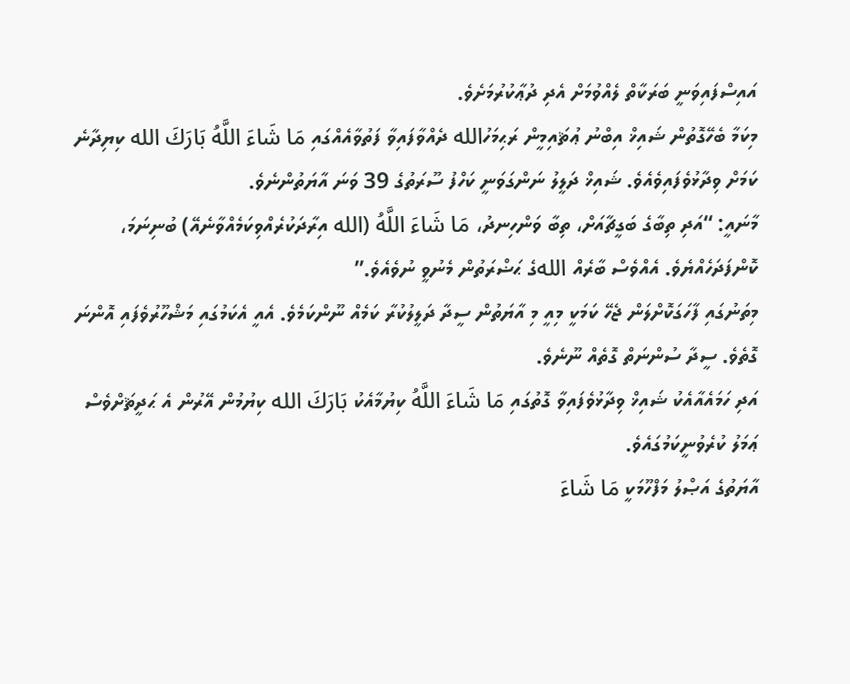އައިސްފައިވަނީ ބަރަކާތް ލެއްވުމަށް އެދި ދުޢާކުރުމަށެވެ.
މިކަމާ ބެހޭގޮތުން ޝައިޚް އިބްނު ޢުޘައިމީން ރަޙިމަހުالله ދެއްވާފައިވާ ފަތުވާއެއްގައި مَا شَاءَ اللَّهُ بَارَكَ الله ކިޔިދާނެ ކަމަށް ވިދާޅުވެފައިވެއެވެ. ޝައިޚް ދަލީލު ނަންގަވަނީ ކަހްފު ސޫރަތުގެ 39 ވަނަ އާޔަތުންނެވެ.
މާނައީ: “އަދި ތިބާގެ ބަގީޗާއަށް، ތިބާ ވަންހިނދު، مَا شَاءَ اللَّهُ (الله އިރާދަކުރެއްވިކަމެއްވާނެއޭ) ބުނިނަމަ، ކޮންފަދަހެއްޔެވެ. އެއްވެސް ބާރެއް اللهގެ ޙަޟްރަތުން މެނުވީ ނުވެއެވެ.”
މިތަނުގައި ފާހަގަކޮށްލަން ޖެހޭ ކަމަކީ މިއީ މި އާޔަތުން ސީދާ ދަލީލުކުރާ ކަމެއް ނޫންކަމެވެ. އެއީ އެކަމުގައި މަޝްހޫރުވެފައި އޮންނަ ގޮތެވެ. ސީދާ ސުންނަތް ގޮތެއް ނޫނެވެ.
އަދި ހަމައެއާއެކު ޝައިޚް ވިދާޅުވެފައިވާ ގޮތުގައި مَا شَاءَ اللَّهُ ކިޔުމާއެކު بَارَكَ الله ކިޔުމުން އޭރުން އެ ޙަދީޘަށްވެސް ޢަމަލު ކުރެވުނީކަމުގައެވެ.
އާޔަތުގެ އަޞްލު މަފްހޫމަކީ مَا شَاءَ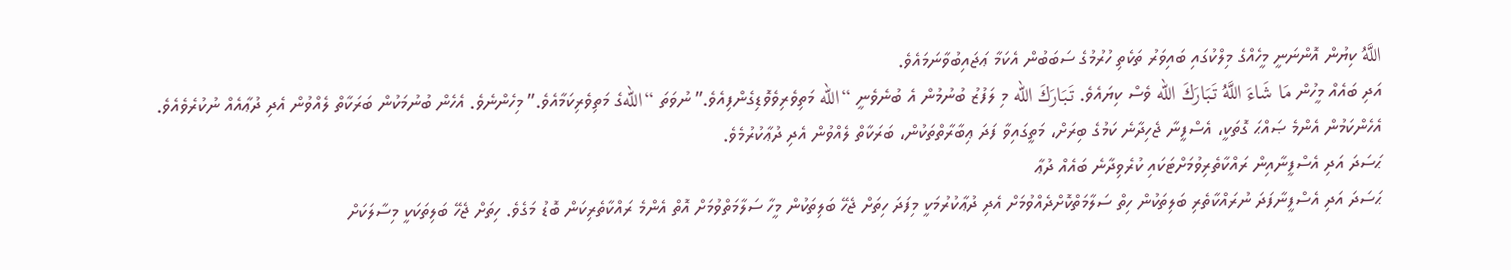اللَّهُ ކިޔުން އޮންނަނީ މީހެއްގެ މިލްކުގައި ބައިވަރު ތަކެތި ހުރުމުގެ ސަބަބުން އެކަމާ ޢަޖައިބުވާނަމައެވެ.
އަދި ބައެއް މީހުން مَا شَاءَ اللَّهُ تَبَارَكَ الله ވެސް ކިޔައެވެ. تَبَارَكَ الله މި ލަފުޒު ބުނުމުން އެ ބުނެވެނީ “الله މަތިވެރިވެވޮޑިގެންފިއެވެ.” ނުވަތަ “اللهގެ މަތިވެރިކަމާއެވެ.” މިހެންނެވެ. އެހެން ބުނުމަކުން ބަރަކާތް ލެއްވުން އެދި ދުޢާއެއް ނުކުރެވެއެވެ.
އެހެންކަމުން އެންމެ ޞައްޙަ ގޮތަކީ، އެސްފީނާ ޖެހިދާނެ ކަމުގެ ބިރަށް، މަތީގައިވާ ފަދަ ޢިބާރާތްތަކުން، ބަރަކާތް ލެއްވުން އެދި ދުޢާކުރުމެވެ.
ޙަސަދަ އަދި އެސްފީނާއިން ރައްކާތެރިވުމަށްޓަކައި ކުރެވިދާނެ ބައެއް ދުޢާ
ޙަސަދަ އަދި އެސްފީނާފަދަ ނުރައްކާތެރި ބަލިތަކުން ހިތް ސަލާމަތްކޮށްދެއްވުމަށް އެދި ދުޢާކުރުމަކީ މިފަދަ ހިތަށް ޖެހޭ ބަލިތަކުން މީހާ ސަލާމަތްވުމަށް އޮތް އެންމެ ރައްކާތެރިކަން ބޮޑު މަގެވެ. ހިތަށް ޖެހޭ ބަލިތަކަކީ މިސާލަކަށް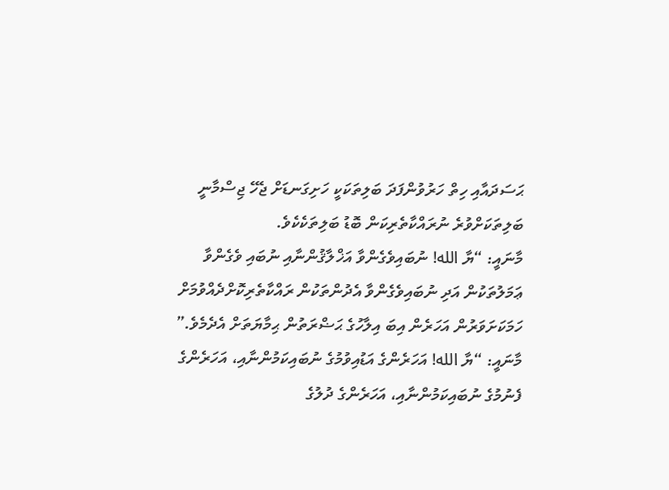ޙަސަދައާއި ހިތް ހަރުވުންފަދަ ބަލިތަކަކީ ހަށިގަނޑަށް ޖެހޭ ޖިސްމާނީ ބަލިތަކަށްވުރެ ނުރައްކާތެރިކަން ބޮޑު ބަލިތަކެކެވެ.
މާނައީ: “ޔާ الله! ނުބައިވެގެންވާ އަޚްލާޤުންނާއި ނުބައި ވެގެންވާ ޢަމަލުތަކުން އަދި ނުބައިވެގެންވާ އެދުންތަކުން ރައްކާތެރިކޮށްދެއްވުމަށް ހަމަކަށަވަރުން އަހަރެން އިބަ އިލާހުގެ ޙަޟްރަތުން ޙިމާޔަތަށް އެދެމެވެ.”
މާނައީ: “ޔާ الله! އަހަރެންގެ އަޑުއިވުމުގެ ނުބައިކަމުންނާއި، އަހަރެންގެ ފެނުމުގެ ނުބައިކަމުންނާއި، އަހަރެންގެ ދުލުގެ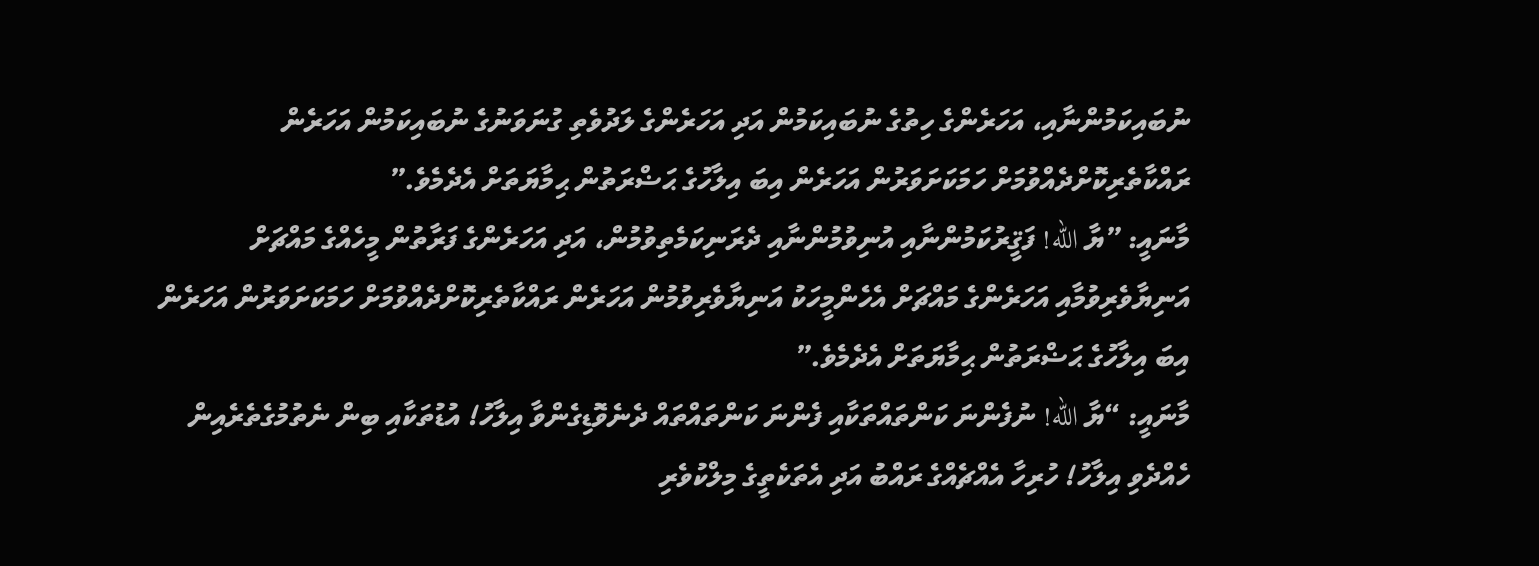ނުބައިކަމުންނާއި، އަހަރެންގެ ހިތުގެ ނުބައިކަމުން އަދި އަހަރެންގެ ލަދުވެތި ގުނަވަނުގެ ނުބައިކަމުން އަހަރެން ރައްކާތެރިކޮށްދެއްވުމަށް ހަމަކަށަވަރުން އަހަރެން އިބަ އިލާހުގެ ޙަޟްރަތުން ޙިމާޔަތަށް އެދެމެވެ.”
މާނައީ: ”ޔާ الله! ފަޤީރުކަމުންނާއި އުނިވުމުންނާއި ދެރަނިކަމެތިވުމުން، އަދި އަހަރެންގެ ފަރާތުން މީހެއްގެ މައްޗަށް އަނިޔާވެރިވުމާއި އަހަރެންގެ މައްޗަށް އެހެންމީހަކު އަނިޔާވެރިވުމުން އަހަރެން ރައްކާތެރިކޮށްދެއްވުމަށް ހަމަކަށަވަރުން އަހަރެން އިބަ އިލާހުގެ ޙަޟްރަތުން ޙިމާޔަތަށް އެދެމެވެ.”
މާނައީ: “ޔާ الله! ނުފެންނަ ކަންތައްތަކާއި ފެންނަ ކަންތައްތައް ދެނެވޮޑިގެންވާ އިލާހު! އުޑުތަކާއި ބިން ނެތުމުގެތެރެއިން ހެއްދެވި އިލާހު! ހުރިހާ އެއްޗެއްގެ ރައްބު އަދި އެތަކެތީގެ މިލްކުވެރި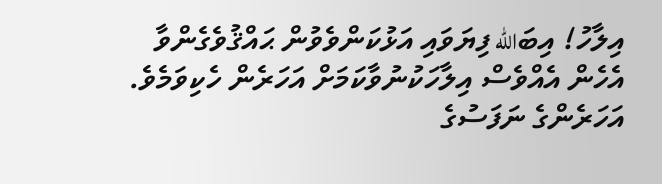އިލާހު! އިބަالله ފިޔަވައި އަޅުކަންވެވުން ޙައްޤުވެގެންވާ އެހެން އެއްވެސް އިލާހަކުނުވާކަމަށް އަހަރެން ހެކިވަމެވެ. އަހަރެންގެ ނަފަސުގެ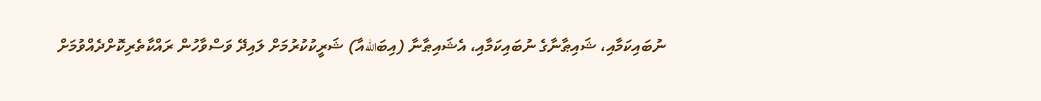ނުބައިކަމާއި، ޝައިޠާނާގެ ނުބައިކަމާއި، އެޝައިޠާނާ (އިބަاللهއާ) ޝަރީކުކުރުމަށް ލައިދޭ ވަސްވާހުން ރައްކާތެރިކޮށްދެއްވުމަށް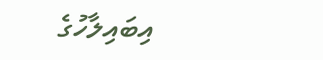އިބައިލާހުގެ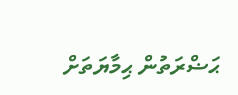ޙަޟްރަތުން ޙިމާޔަތަށް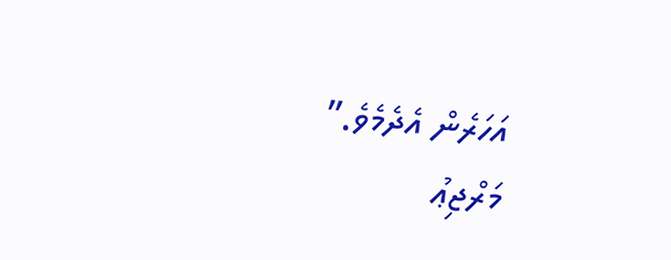އަހަރެން އެދެމެވެ.”
މަރްޖިޢު